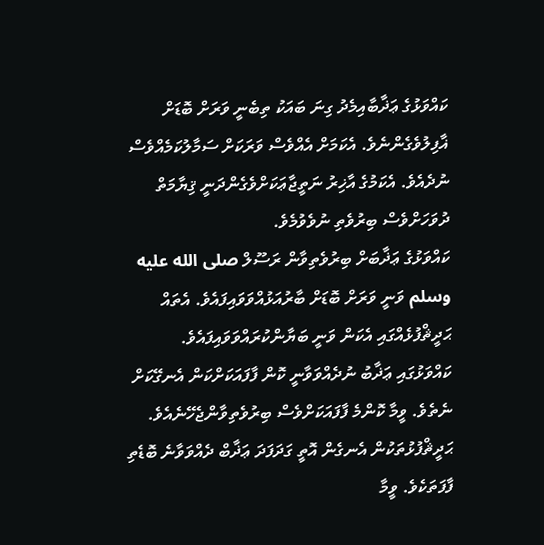ކައްވަޅުގެ ޢަޛާބާއިމެދު ގިނަ ބައަކު ތިބެނީ ވަރަށް ބޮޑަށް ޣާފިލުވެގެންނެވެ. އެކަމަށް އެއްވެސް ވަރަކަށް ސަމާލުކަމެއްވެސް ނުދެއެވެ. އެކަމުގެ އާޚިރު ނަތީޖާޢަކަށްވެގެންދަނީ ޤިޔާމަތް ދުވަހަށްވެސް ބިރުވެތި ނުވެވުމެވެ.
ކައްވަޅުގެ ޢަޛާބަށް ބިރުވެތިވާން ރަސޫލް صلى الله عليه وسلم ވަނީ ވަރަށް ބޮޑަށް ބާރުއަޅުއްވަވައިފައެވެ. އެތައް ޙަދީޘްފުޅެއްގައި އެކަން ވަނީ ބަޔާންކުރައްވަވައިފައެވެ.
ކައްވަޅުގައި ޢަޛާބު ނުދެއްވަވާނީ ކޮން ފާފައަކަށްކަން އެނގޭކަށް ނެތެވެ. ވީމާ ކޮންމެ ފާފައަކަށްވެސް ބިރުވެތިވާންޖެހޭނެއެވެ. ޙަދީޘްފުޅުތަކުން އެނގެން އޮތީ ގަދަފަދަ ޢަޛާބް ދެއްވަވާނެ ބޮޑެތި ފާފަތަކެވެ. ވީމާ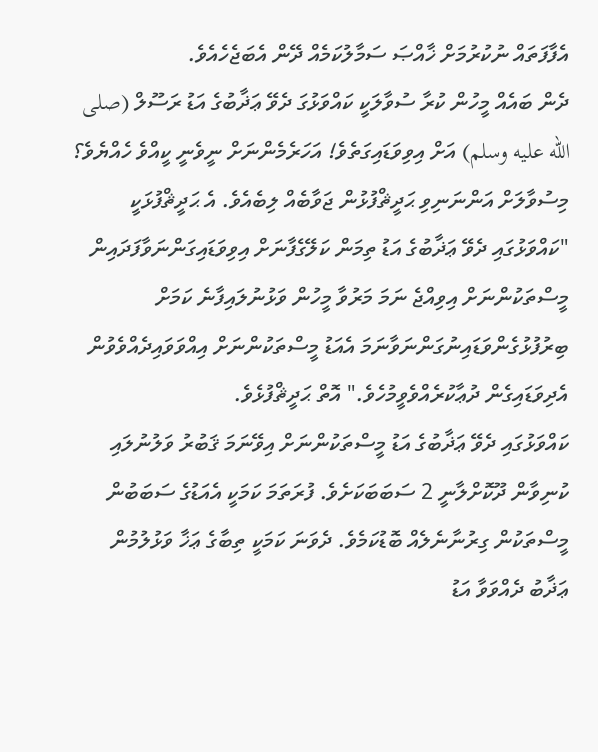އެފާފަތައް ނުކުރުމަށް ޚާއްޞަ ސަމާލުކަމެއް ދޭން އެބަޖެހެއެވެ.
ދެން ބައެއް މީހުން ކުރާ ސުވާލަކީ ކައްވަޅުގަ ދެވޭ ޢަޛާބުގެ އަޑު ރަސޫލް (صلى الله عليه وسلم) އަށް އިވިވަޑައިގަތެވެ! އަހަރެމެންނަށް ނީވެނީ ކީއްވެ ހެއްޔެވެ؟ މިސުވާލަށް އަންނަނިވި ޙަދީޘްފުޅުން ޖަވާބެއް ލިބެއެވެ. އެ ޙަދީޘްފުޅަކީ "ކައްވަޅުގައި ދެވޭ ޢަޛާބުގެ އަޑު ތިމަން ކަލޭގެފާނަށް އިވިވަޑައިގަންނަވާފަދައިން މީސްތަކުންނަށް އިވިއްޖެ ނަމަ މަރުވާ މީހުން ވަޅުނުލައިފާނެ ކަމަށް ބިރުފުޅުގެންވަޑައިނުގަންނަވާނަމަ އެއަޑު މީސްތަކުންނަށް އިއްވަވައިދެއްވެވުން އެދިވަޑައިގެން ދުޢާކުރެއްވެވީމުހެވެ." އޮތް ޙަދީޘްފުޅެވެ.
ކައްވަޅުގައި ދެވޭ ޢަޛާބުގެ އަޑު މީސްތަކުންނަށް އިވޭނަމަ ޤަބުރު ވަލުނުލައި ކުނިވާން ދޫކޮށްލާނީ 2 ސަބަބަކަށެވެ. ފުރަތަމަ ކަމަކީ އެއަޑުގެ ސަބަބުން މީސްތަކުން ގިރުނާނެލެއް ބޮޑުކަމެވެ. ދެވަނަ ކަމަކީ ތިބާގެ ޢަޚާ ވަޅުލުމުން ޢަޛާބު ދެއްވަވާ އަޑު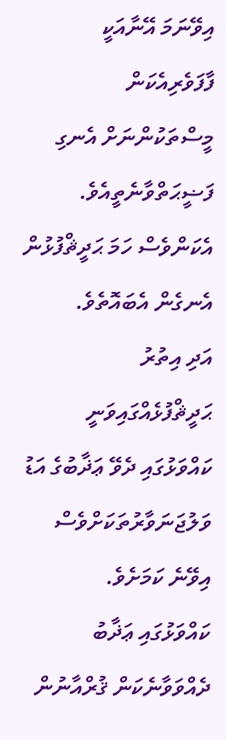އިވޭނަމަ އޭނާއަކީ ފާފަވެރިއެކަން މީސްތަކުންނަށް އެނގި ފަޟީޙަތްވާނެތީއެވެ. އެކަންވެސް ހަމަ ޙަދީޘްފުޅުން އެނގެން އެބައޮތެވެ.
އަދި އިތުރު ޙަދީޘްފުޅެއްގައިވަނީ ކައްވަޅުގައި ދެވޭ ޢަޛާބުގެ އަޑު ވަލުޖަނަވާރުތަކަށްވެސް އިވޭނެ ކަމަށެވެ.
ކައްވަޅުގައި ޢަޛާބު ދެއްވަވާނެކަން ޤުރްއާނުން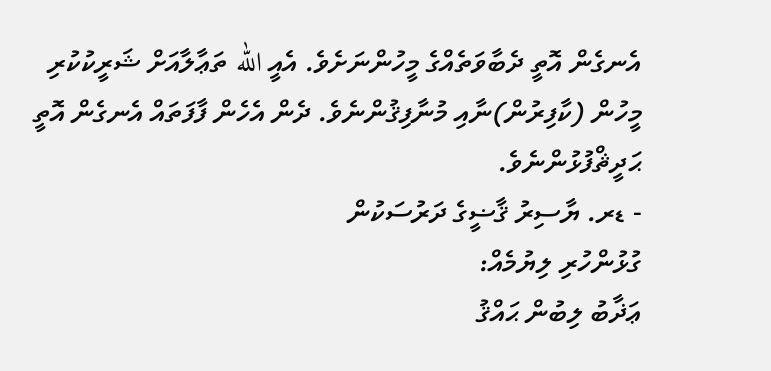އެނގެން އޮތީ ދެބާވަތެއްގެ މީހުންނަށެވެ. އެއީ الله ތަޢާލާއަށް ޝަރީކުކުރި މީހުން (ކާފިރުން)ނާއި މުނާފިޤުންނެވެ. ދެން އެހެން ފާފަތައް އެނގެން އޮތީ ޙަދީޘްފުޅުންނެވެ.
- ޑރ. ޔާސިރު ޤާޟީގެ ދަރުސަކުން
ގުޅުންހުރި ލިޔުމެއް:
ޢަޛާބު ލިބުން ޙައްޤު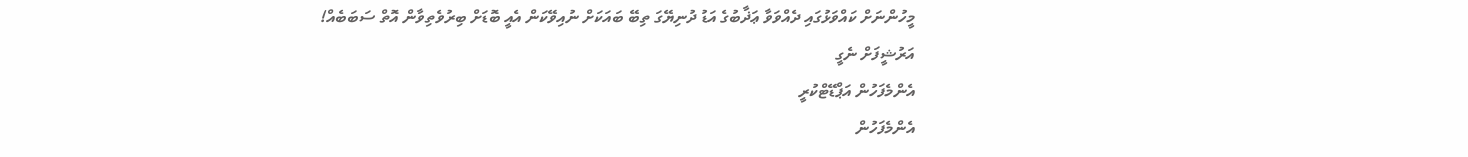މީހުންނަށް ކައްވަޅުގައި ދެއްވަވާ ޢަޛާބުގެ އަޑު ދުނިޔޭގަ ތިބޭ ބައަކަށް ނުއިވޭކަން އެއީ ބޮޑަށް ބިރުވެތިވާން އޮތް ސަބަބެއް!
އަރުޝީފަށް ނެގީ
އެންމެފަހުން އަޕްޑޭޓްކުރީ
އެންމެފަހުން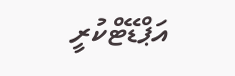އަޕްޑޭޓްކުރީ